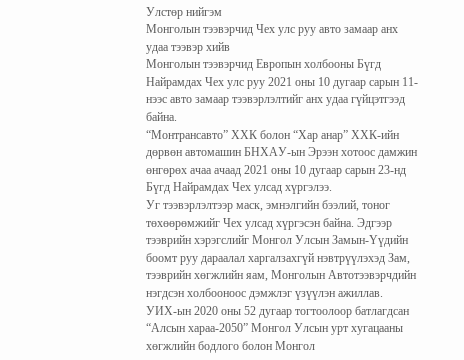Улстөр нийгэм
Монголын тээвэрчид Чех улс руу авто замаар анх удаа тээвэр хийв
Монголын тээвэрчид Европын холбооны Бүгд Найрамдах Чех улс руу 2021 оны 10 дугаар сарын 11-нээс авто замаар тээвэрлэлтийг анх удаа гүйцэтгээд байна.
“Монтрансавто” ХХК болон “Хар анар” ХХК-ийн дөрвөн автомашин БНХАУ-ын Эрээн хотоос дамжин өнгөрөх ачаа ачаад 2021 оны 10 дугаар сарын 23-нд Бүгд Найрамдах Чех улсад хүргэлээ.
Уг тээвэрлэлтээр маск, эмнэлгийн бээлий, тоног төхөөрөмжийг Чех улсад хүргэсэн байна. Эдгээр тээврийн хэрэгслийг Монгол Улсын Замын-Үүдийн боомт руу дараалал харгалзахгүй нэвтрүүлэхэд Зам, тээврийн хөгжлийн яам, Монголын Автотээвэрчдийн нэгдсэн холбооноос дэмжлэг үзүүлэн ажиллав.
УИХ-ын 2020 оны 52 дугаар тогтоолоор батлагдсан “Алсын хараа-2050” Монгол Улсын урт хугацааны хөгжлийн бодлого болон Монгол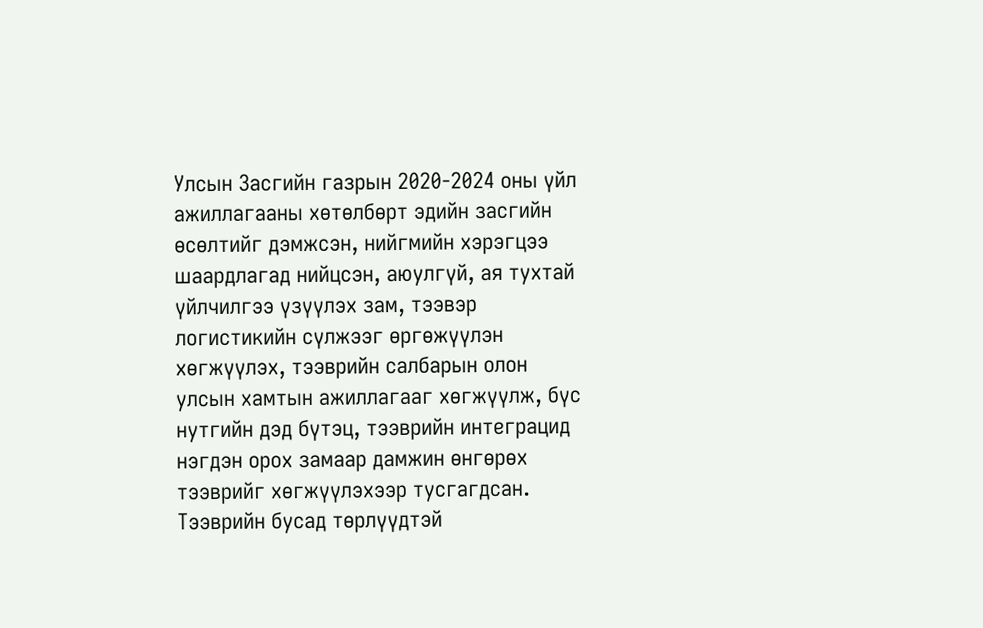Улсын Засгийн газрын 2020-2024 оны үйл ажиллагааны хөтөлбөрт эдийн засгийн өсөлтийг дэмжсэн, нийгмийн хэрэгцээ шаардлагад нийцсэн, аюулгүй, ая тухтай үйлчилгээ үзүүлэх зам, тээвэр логистикийн сүлжээг өргөжүүлэн хөгжүүлэх, тээврийн салбарын олон улсын хамтын ажиллагааг хөгжүүлж, бүс нутгийн дэд бүтэц, тээврийн интеграцид нэгдэн орох замаар дамжин өнгөрөх тээврийг хөгжүүлэхээр тусгагдсан.
Тээврийн бусад төрлүүдтэй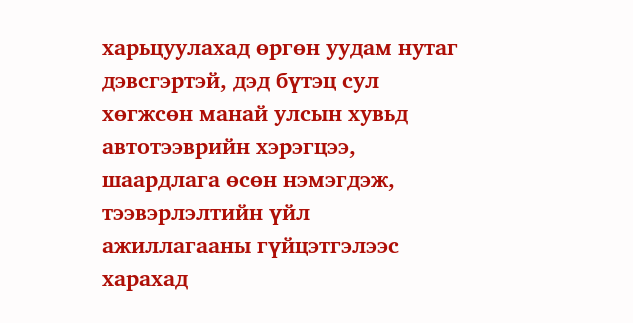харьцуулахад өргөн уудам нутаг дэвсгэртэй, дэд бүтэц сул хөгжсөн манай улсын хувьд автотээврийн хэрэгцээ, шаардлага өсөн нэмэгдэж, тээвэрлэлтийн үйл ажиллагааны гүйцэтгэлээс харахад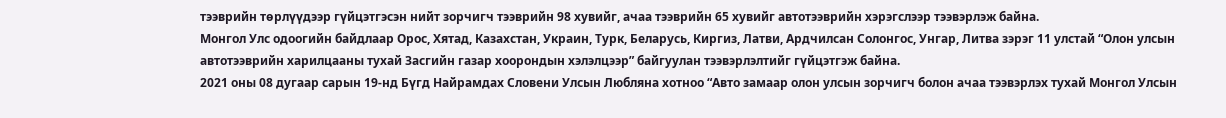тээврийн төрлүүдээр гүйцэтгэсэн нийт зорчигч тээврийн 98 хувийг, ачаа тээврийн 65 хувийг автотээврийн хэрэгслээр тээвэрлэж байна.
Монгол Улс одоогийн байдлаар Орос, Хятад, Казахстан, Украин, Турк, Беларусь, Киргиз, Латви, Ардчилсан Солонгос, Унгар, Литва зэрэг 11 улстай “Олон улсын автотээврийн харилцааны тухай Засгийн газар хоорондын хэлэлцээр” байгуулан тээвэрлэлтийг гүйцэтгэж байна.
2021 оны 08 дугаар сарын 19-нд Бүгд Найрамдах Словени Улсын Любляна хотноо “Авто замаар олон улсын зорчигч болон ачаа тээвэрлэх тухай Монгол Улсын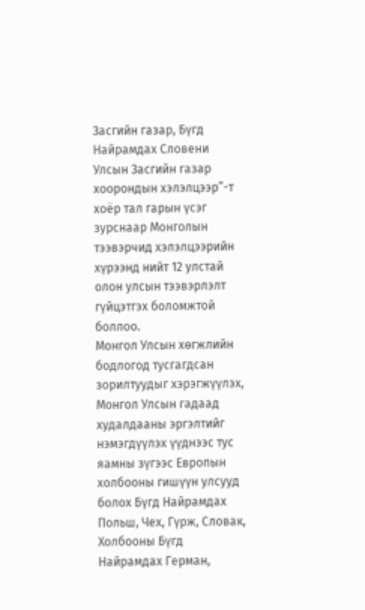Засгийн газар, Бүгд Найрамдах Словени Улсын Засгийн газар хоорондын хэлэлцээр”-т хоёр тал гарын үсэг зурснаар Монголын тээвэрчид хэлэлцээрийн хүрээнд нийт 12 улстай олон улсын тээвэрлэлт гүйцэтгэх боломжтой боллоо.
Монгол Улсын хөгжлийн бодлогод тусгагдсан зорилтуудыг хэрэгжүүлэх, Монгол Улсын гадаад худалдааны эргэлтийг нэмэгдүүлэх үүднээс тус яамны зүгээс Европын холбооны гишүүн улсууд болох Бүгд Найрамдах Польш, Чех, Гүрж, Словак, Холбооны Бүгд Найрамдах Герман,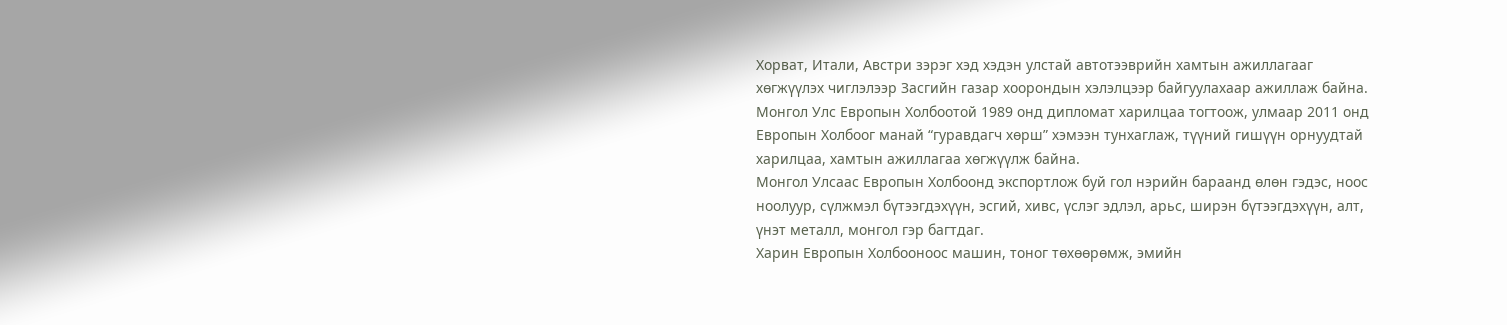Хорват, Итали, Австри зэрэг хэд хэдэн улстай автотээврийн хамтын ажиллагааг хөгжүүлэх чиглэлээр Засгийн газар хоорондын хэлэлцээр байгуулахаар ажиллаж байна.
Монгол Улс Европын Холбоотой 1989 онд дипломат харилцаа тогтоож, улмаар 2011 онд Европын Холбоог манай “гуравдагч хөрш” хэмээн тунхаглаж, түүний гишүүн орнуудтай харилцаа, хамтын ажиллагаа хөгжүүлж байна.
Монгол Улсаас Европын Холбоонд экспортлож буй гол нэрийн бараанд өлөн гэдэс, ноос ноолуур, сүлжмэл бүтээгдэхүүн, эсгий, хивс, үслэг эдлэл, арьс, ширэн бүтээгдэхүүн, алт, үнэт металл, монгол гэр багтдаг.
Харин Европын Холбооноос машин, тоног төхөөрөмж, эмийн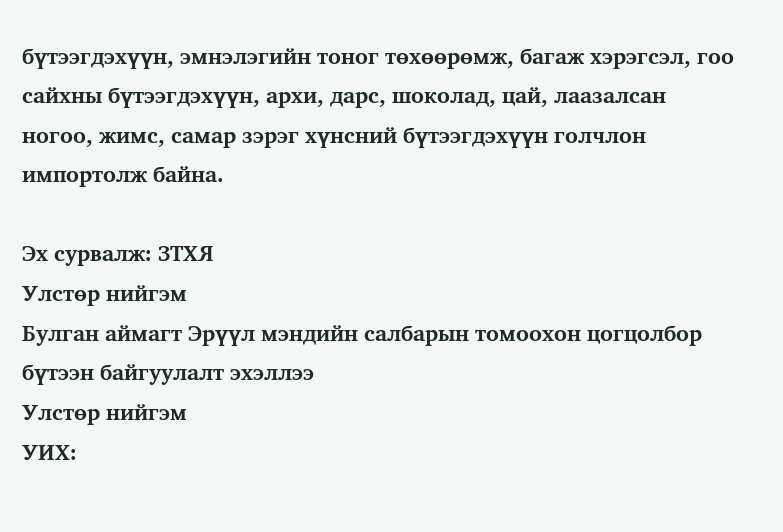бүтээгдэхүүн, эмнэлэгийн тоног төхөөрөмж, багаж хэрэгсэл, гоо сайхны бүтээгдэхүүн, архи, дарс, шоколад, цай, лаазалсан ногоо, жимс, самар зэрэг хүнсний бүтээгдэхүүн голчлон импортолж байна.

Эх сурвалж: ЗТХЯ
Улстөр нийгэм
Булган аймагт Эрүүл мэндийн салбарын томоохон цогцолбор бүтээн байгуулалт эхэллээ
Улстөр нийгэм
УИХ: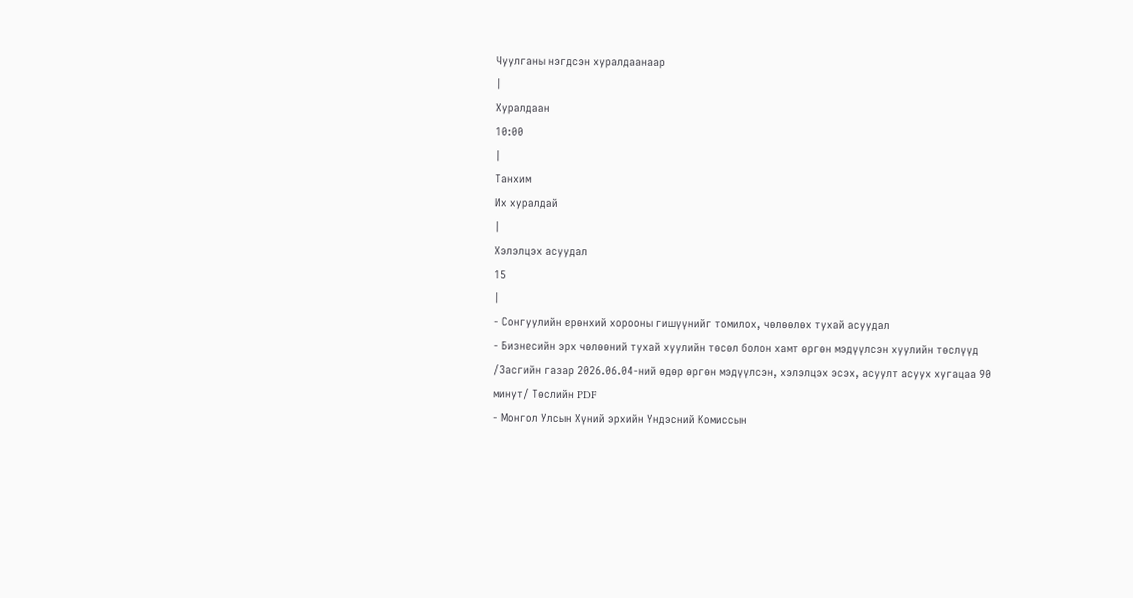Чуулганы нэгдсэн хуралдаанаар
|
Хуралдаан
10:00
|
Танхим
Их хуралдай
|
Хэлэлцэх асуудал
15
|
- Сонгуулийн ерөнхий хорооны гишүүнийг томилох, чөлөөлөх тухай асуудал
- Бизнесийн эрх чөлөөний тухай хуулийн төсөл болон хамт өргөн мэдүүлсэн хуулийн төслүүд /Засгийн газар 2026.06.04-ний өдөр өргөн мэдүүлсэн, хэлэлцэх эсэх, асуулт асуух хугацаа 90 минут/ Төслийн PDF
- Монгол Улсын Хүний эрхийн Үндэсний Комиссын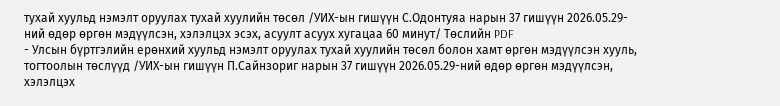тухай хуульд нэмэлт оруулах тухай хуулийн төсөл /УИХ-ын гишүүн С.Одонтуяа нарын 37 гишүүн 2026.05.29-ний өдөр өргөн мэдүүлсэн, хэлэлцэх эсэх, асуулт асуух хугацаа 60 минут/ Төслийн PDF
- Улсын бүртгэлийн ерөнхий хуульд нэмэлт оруулах тухай хуулийн төсөл болон хамт өргөн мэдүүлсэн хууль, тогтоолын төслүүд /УИХ-ын гишүүн П.Сайнзориг нарын 37 гишүүн 2026.05.29-ний өдөр өргөн мэдүүлсэн, хэлэлцэх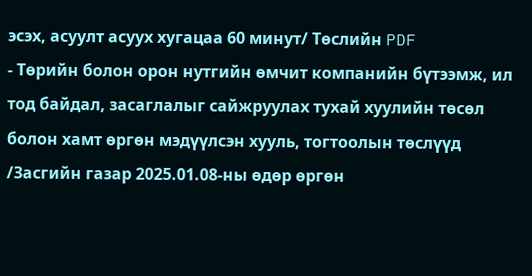эсэх, асуулт асуух хугацаа 60 минут/ Төслийн PDF
- Төрийн болон орон нутгийн өмчит компанийн бүтээмж, ил тод байдал, засаглалыг сайжруулах тухай хуулийн төсөл болон хамт өргөн мэдүүлсэн хууль, тогтоолын төслүүд /Засгийн газар 2025.01.08-ны өдөр өргөн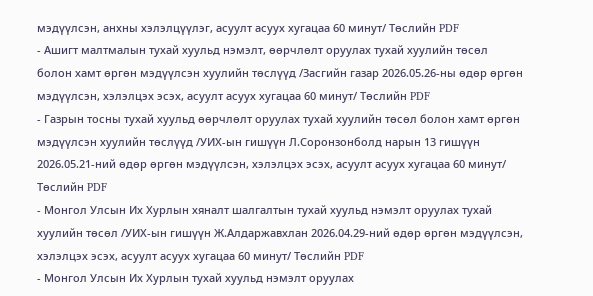мэдүүлсэн, анхны хэлэлцүүлэг, асуулт асуух хугацаа 60 минут/ Төслийн PDF
- Ашигт малтмалын тухай хуульд нэмэлт, өөрчлөлт оруулах тухай хуулийн төсөл болон хамт өргөн мэдүүлсэн хуулийн төслүүд /Засгийн газар 2026.05.26-ны өдөр өргөн мэдүүлсэн, хэлэлцэх эсэх, асуулт асуух хугацаа 60 минут/ Төслийн PDF
- Газрын тосны тухай хуульд өөрчлөлт оруулах тухай хуулийн төсөл болон хамт өргөн мэдүүлсэн хуулийн төслүүд /УИХ-ын гишүүн Л.Соронзонболд нарын 13 гишүүн 2026.05.21-ний өдөр өргөн мэдүүлсэн, хэлэлцэх эсэх, асуулт асуух хугацаа 60 минут/ Төслийн PDF
- Монгол Улсын Их Хурлын хяналт шалгалтын тухай хуульд нэмэлт оруулах тухай хуулийн төсөл /УИХ-ын гишүүн Ж.Алдаржавхлан 2026.04.29-ний өдөр өргөн мэдүүлсэн, хэлэлцэх эсэх, асуулт асуух хугацаа 60 минут/ Төслийн PDF
- Монгол Улсын Их Хурлын тухай хуульд нэмэлт оруулах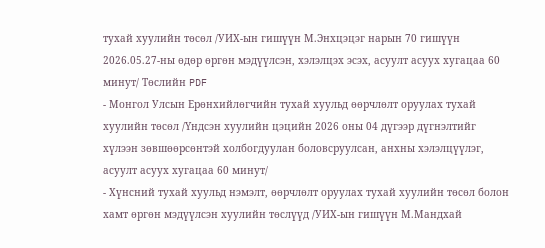тухай хуулийн төсөл /УИХ-ын гишүүн М.Энхцэцэг нарын 70 гишүүн 2026.05.27-ны өдөр өргөн мэдүүлсэн, хэлэлцэх эсэх, асуулт асуух хугацаа 60 минут/ Төслийн PDF
- Монгол Улсын Ерөнхийлөгчийн тухай хуульд өөрчлөлт оруулах тухай хуулийн төсөл /Үндсэн хуулийн цэцийн 2026 оны 04 дүгээр дүгнэлтийг хүлээн зөвшөөрсөнтэй холбогдуулан боловсруулсан, анхны хэлэлцүүлэг, асуулт асуух хугацаа 60 минут/
- Хүнсний тухай хуульд нэмэлт, өөрчлөлт оруулах тухай хуулийн төсөл болон хамт өргөн мэдүүлсэн хуулийн төслүүд /УИХ-ын гишүүн М.Мандхай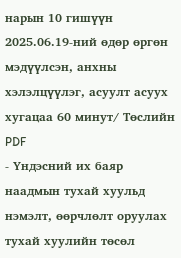нарын 10 гишүүн 2025.06.19-ний өдөр өргөн мэдүүлсэн, анхны хэлэлцүүлэг, асуулт асуух хугацаа 60 минут/ Төслийн PDF
- Үндэсний их баяр наадмын тухай хуульд нэмэлт, өөрчлөлт оруулах тухай хуулийн төсөл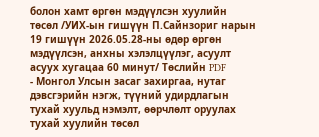болон хамт өргөн мэдүүлсэн хуулийн төсөл /УИХ-ын гишүүн П.Сайнзориг нарын 19 гишүүн 2026.05.28-ны өдөр өргөн мэдүүлсэн, анхны хэлэлцүүлэг, асуулт асуух хугацаа 60 минут/ Төслийн PDF
- Монгол Улсын засаг захиргаа, нутаг дэвсгэрийн нэгж, түүний удирдлагын тухай хуульд нэмэлт, өөрчлөлт оруулах тухай хуулийн төсөл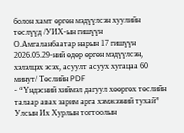болон хамт өргөн мэдүүлсэн хуулийн төслүүд /УИХ-ын гишүүн О.Амгаланбаатар нарын 17 гишүүн 2026.05.29-ний өдөр өргөн мэдүүлсэн, хэлэлцэх эсэх, асуулт асуух хугацаа 60 минут/ Төслийн PDF
- “Үндэсний хиймэл дагуул хөөргөх төслийн талаар авах зарим арга хэмжээний тухай” Улсын Их Хурлын тогтоолын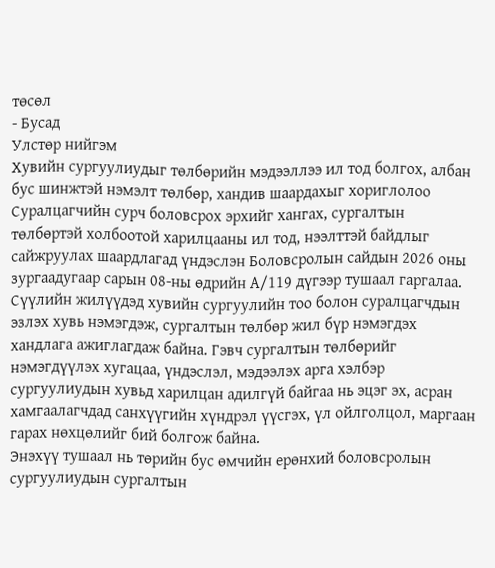төсөл
- Бусад
Улстөр нийгэм
Хувийн сургуулиудыг төлбөрийн мэдээллээ ил тод болгох, албан бус шинжтэй нэмэлт төлбөр, хандив шаардахыг хориглолоо
Суралцагчийн сурч боловсрох эрхийг хангах, сургалтын төлбөртэй холбоотой харилцааны ил тод, нээлттэй байдлыг сайжруулах шаардлагад үндэслэн Боловсролын сайдын 2026 оны зургаадугаар сарын 08-ны өдрийн А/119 дүгээр тушаал гаргалаа.
Сүүлийн жилүүдэд хувийн сургуулийн тоо болон суралцагчдын эзлэх хувь нэмэгдэж, сургалтын төлбөр жил бүр нэмэгдэх хандлага ажиглагдаж байна. Гэвч сургалтын төлбөрийг нэмэгдүүлэх хугацаа, үндэслэл, мэдээлэх арга хэлбэр сургуулиудын хувьд харилцан адилгүй байгаа нь эцэг эх, асран хамгаалагчдад санхүүгийн хүндрэл үүсгэх, үл ойлголцол, маргаан гарах нөхцөлийг бий болгож байна.
Энэхүү тушаал нь төрийн бус өмчийн ерөнхий боловсролын сургуулиудын сургалтын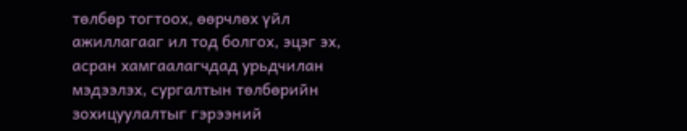төлбөр тогтоох, өөрчлөх үйл ажиллагааг ил тод болгох, эцэг эх, асран хамгаалагчдад урьдчилан мэдээлэх, сургалтын төлбөрийн зохицуулалтыг гэрээний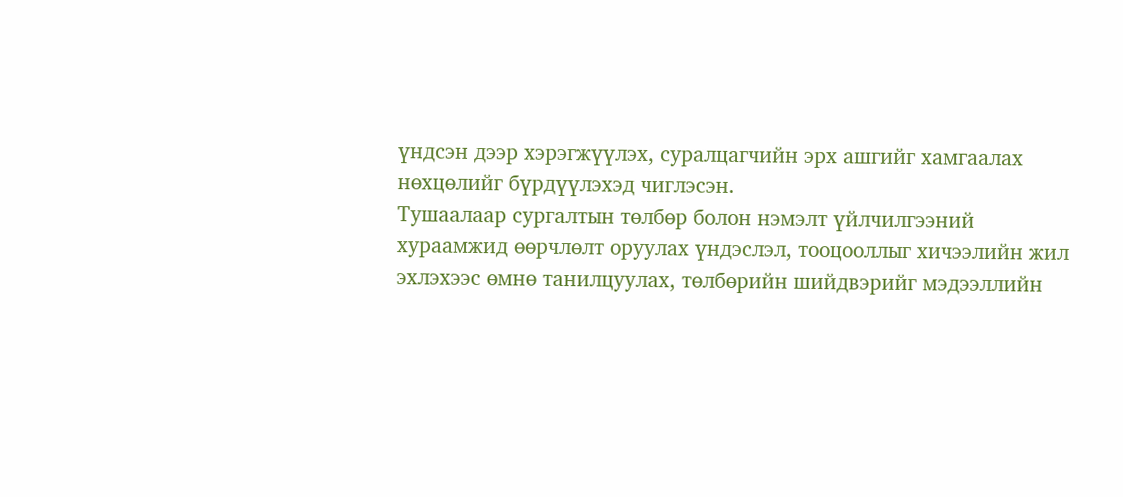үндсэн дээр хэрэгжүүлэх, суралцагчийн эрх ашгийг хамгаалах нөхцөлийг бүрдүүлэхэд чиглэсэн.
Тушаалаар сургалтын төлбөр болон нэмэлт үйлчилгээний хураамжид өөрчлөлт оруулах үндэслэл, тооцооллыг хичээлийн жил эхлэхээс өмнө танилцуулах, төлбөрийн шийдвэрийг мэдээллийн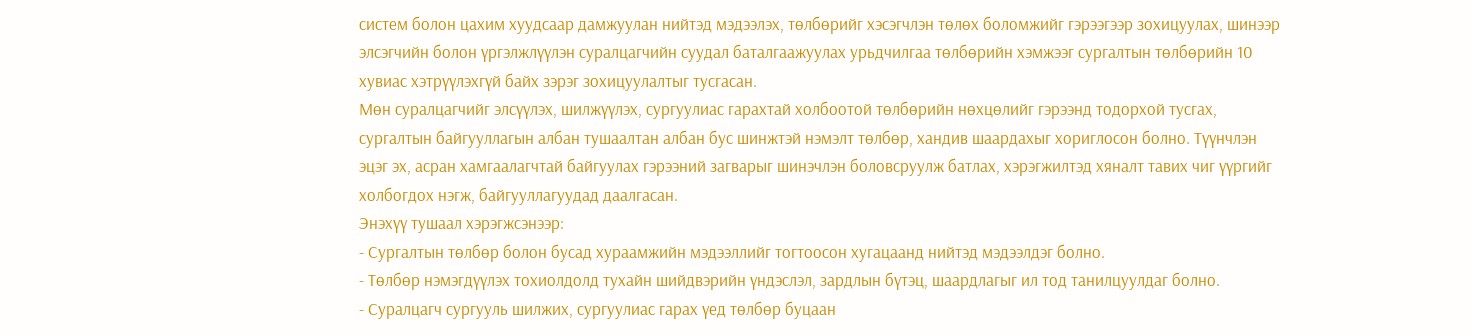систем болон цахим хуудсаар дамжуулан нийтэд мэдээлэх, төлбөрийг хэсэгчлэн төлөх боломжийг гэрээгээр зохицуулах, шинээр элсэгчийн болон үргэлжлүүлэн суралцагчийн суудал баталгаажуулах урьдчилгаа төлбөрийн хэмжээг сургалтын төлбөрийн 10 хувиас хэтрүүлэхгүй байх зэрэг зохицуулалтыг тусгасан.
Мөн суралцагчийг элсүүлэх, шилжүүлэх, сургуулиас гарахтай холбоотой төлбөрийн нөхцөлийг гэрээнд тодорхой тусгах, сургалтын байгууллагын албан тушаалтан албан бус шинжтэй нэмэлт төлбөр, хандив шаардахыг хориглосон болно. Түүнчлэн эцэг эх, асран хамгаалагчтай байгуулах гэрээний загварыг шинэчлэн боловсруулж батлах, хэрэгжилтэд хяналт тавих чиг үүргийг холбогдох нэгж, байгууллагуудад даалгасан.
Энэхүү тушаал хэрэгжсэнээр:
- Сургалтын төлбөр болон бусад хураамжийн мэдээллийг тогтоосон хугацаанд нийтэд мэдээлдэг болно.
- Төлбөр нэмэгдүүлэх тохиолдолд тухайн шийдвэрийн үндэслэл, зардлын бүтэц, шаардлагыг ил тод танилцуулдаг болно.
- Суралцагч сургууль шилжих, сургуулиас гарах үед төлбөр буцаан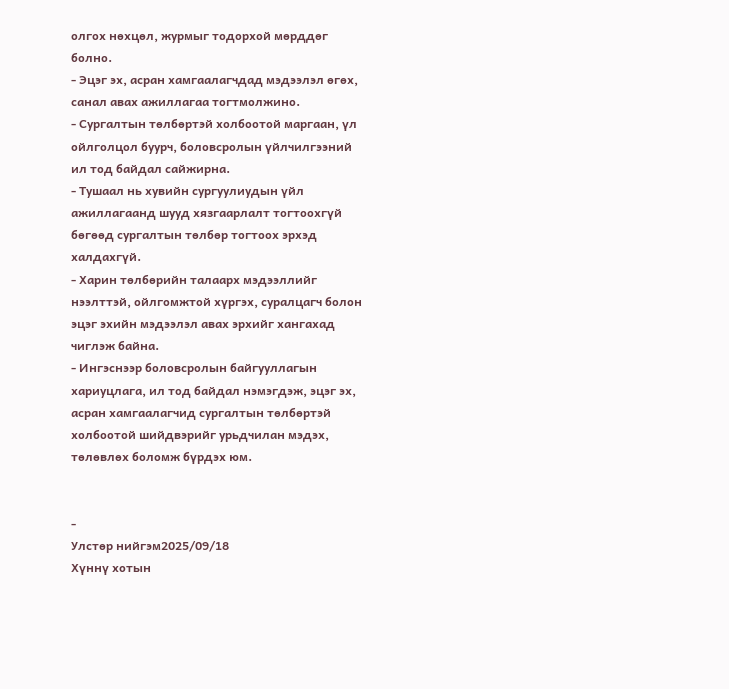олгох нөхцөл, журмыг тодорхой мөрддөг болно.
- Эцэг эх, асран хамгаалагчдад мэдээлэл өгөх, санал авах ажиллагаа тогтмолжино.
- Сургалтын төлбөртэй холбоотой маргаан, үл ойлголцол буурч, боловсролын үйлчилгээний ил тод байдал сайжирна.
- Тушаал нь хувийн сургуулиудын үйл ажиллагаанд шууд хязгаарлалт тогтоохгүй бөгөөд сургалтын төлбөр тогтоох эрхэд халдахгүй.
- Харин төлбөрийн талаарх мэдээллийг нээлттэй, ойлгомжтой хүргэх, суралцагч болон эцэг эхийн мэдээлэл авах эрхийг хангахад чиглэж байна.
- Ингэснээр боловсролын байгууллагын хариуцлага, ил тод байдал нэмэгдэж, эцэг эх, асран хамгаалагчид сургалтын төлбөртэй холбоотой шийдвэрийг урьдчилан мэдэх, төлөвлөх боломж бүрдэх юм.


-
Улстөр нийгэм2025/09/18
Хүннү хотын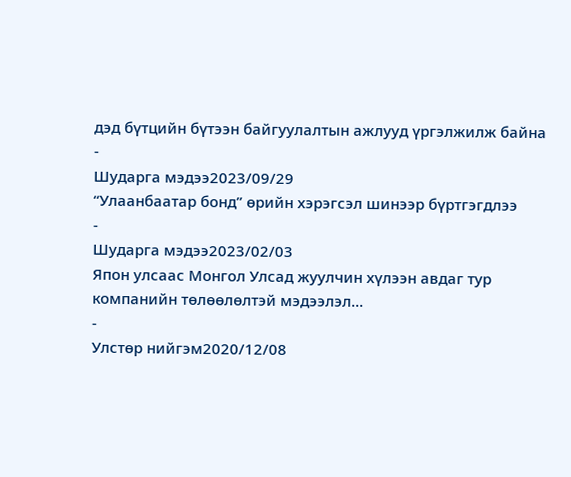дэд бүтцийн бүтээн байгуулалтын ажлууд үргэлжилж байна
-
Шударга мэдээ2023/09/29
“Улаанбаатар бонд” өрийн хэрэгсэл шинээр бүртгэгдлээ
-
Шударга мэдээ2023/02/03
Япон улсаас Монгол Улсад жуулчин хүлээн авдаг тур компанийн төлөөлөлтэй мэдээлэл...
-
Улстөр нийгэм2020/12/08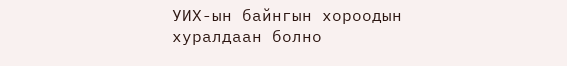УИХ-ын байнгын хороодын хуралдаан болно